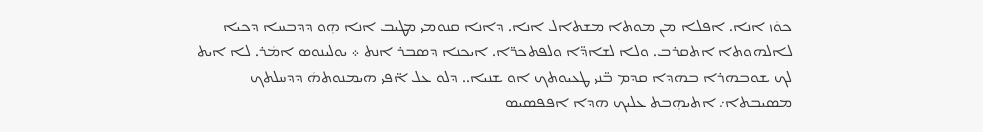ܟܘܿܙ ܐܢܐ. ܐܦܠܐ ܡܢ ܡܘܬܐ ܡܫܬܐܠ ܐܢܐ. ܕܐܢܐ ܩܢܘܡܝ ܡܛܝܒ ܐܢܐ ܗܼܘ ܕܕܒܚܐ ܕܟܝܐ ܠܐܠܗܘܬܐ ܐܬܩܪܒ. ܘܠܐ ܠܫܐܕ̈ܐ ܘܠܦܬܟܪ̈ܐ. ܐܝܟܢܐ ܕܣܒܪ ܐܢܬ ܀ ܝܘܠܝܢܘܣ ܐܡܿܪ. ܠܐ ܐܝܬ ܠܟ ܫܘܒܗܪܐ ܒܗܕܐ ܩܕܡ ܒ̈ܢܝ ܛܥܝܘܬܟ ܐܘ ܫܢܝܐ.. ܕܠܘ ܥܠ ܐ̈ܦܝ ܗܝܡܢܘܬܗܿ ܕܕܚܠܬܟ ܡܣܝܒܬܐ܇ ܐܬܝܗܼܒܬ ܥܠܝܟ ܗܕܐ ܐܦܦܣܝܣ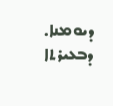ܕܝܘܡܢܐ. ܕܒܥܝܪܬܐ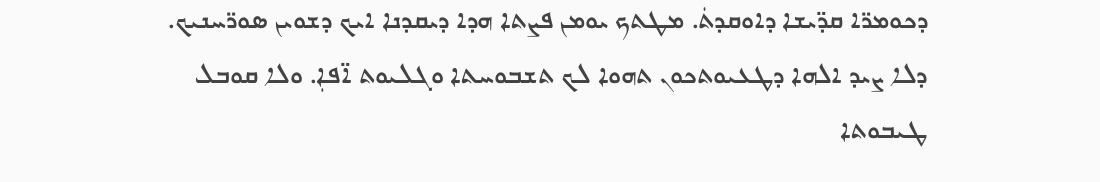ܕܟܘܡܪ̈ܐ ܩܕ̈ܝܫܐ ܕܐܘܩܕܬܿ. ܡܛܬܟ ܝܘܡܢ ܦܨܬܐ ܗܕܐ ܕܝܩܕܢܐ ܐܝܟ ܕܫܘܝܢ ܣܘܪ̈ܚܢܝܟ. ܕܠܐ ܨܝܕ ܐܠܗܐ ܕܛܥܝܘܬܟܘܢ ܬܗܘܐ ܠܟ ܬܫܒܘܚܬܐ ܘܓܠܝܘܬ ܐ̈ܦܐܼ. ܘܠܐ ܩܘܒܠ ܛܝܒܘܬܐ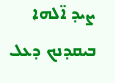ܨܝܕ ܐ̈ܠܗܐ ܒܝܩܕܢܟ ܕܥܠ